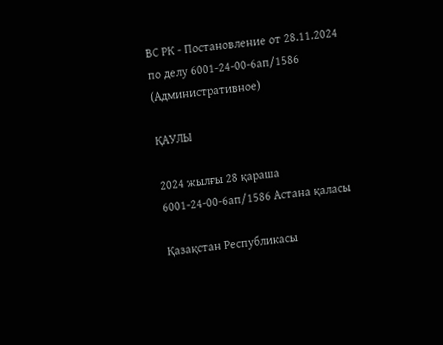ВС РК - Постановление от 28.11.2024 по делу 6001-24-00-6ап/1586 (Административное)

ҚАУЛЫ

2024 жылғы 28 қараша 6001-24-00-6ап/1586 Астана қаласы

Қазақстан Республикасы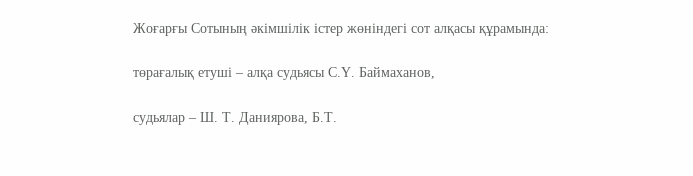Жоғарғы Сотының әкімшілік істер жөніндегі сот алқасы құрамында:

төрағалық етуші – алқа судьясы С.Ү. Баймаханов,

судьялар – Ш. Т. Даниярова, Б.Т.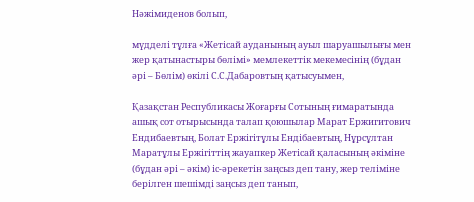Нәжімиденов болып,

мүдделі тұлға «Жетісай ауданының ауыл шаруашылығы мен жер қатынастыры бөлімі» мемлекеттік мекемесінің (бұдан әрі – Бөлім) өкілі С.С.Дабаровтың қатысуымен,

Қазақстан Республикасы Жоғарғы Сотының ғимаратында ашық сот отырысында талап қоюшылар Марат Ержигитович Ендибаевтың, Болат Ержігітұлы Ендібаевтың, Нұрсұлтан Маратұлы Ержігіттің жауапкер Жетісай қаласының әкіміне (бұдан әрі – әкім) іс-әрекетін заңсыз деп тану, жер теліміне берілген шешімді заңсыз деп танып,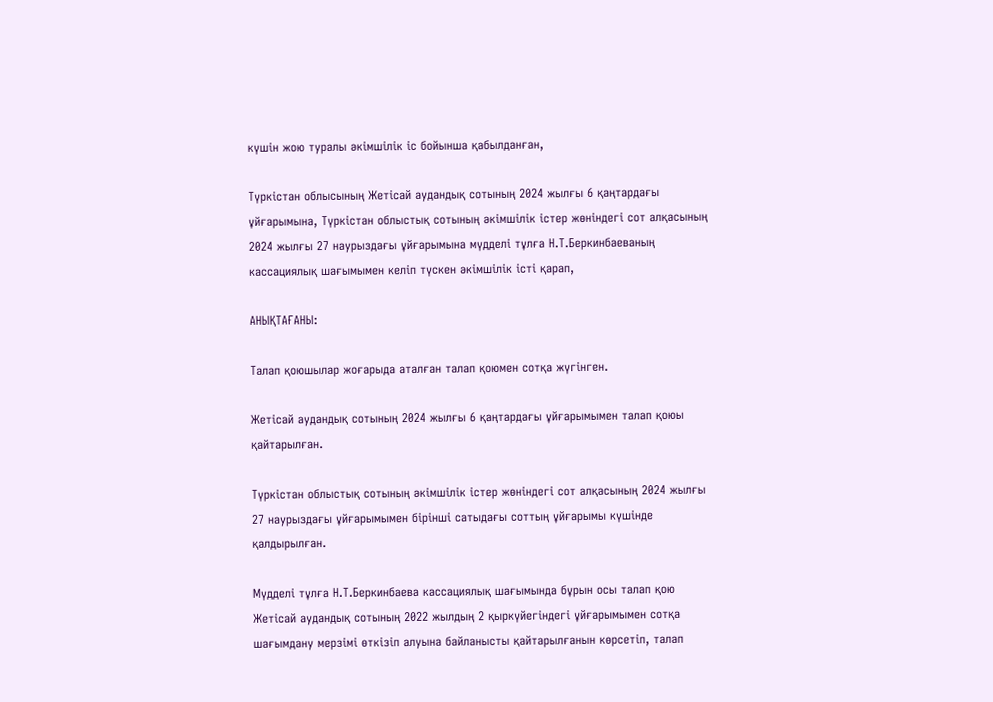күшін жою туралы әкімшілік іс бойынша қабылданған,

Түркістан облысының Жетісай аудандық сотының 2024 жылғы 6 қаңтардағы ұйғарымына, Түркістан облыстық сотының әкімшілік істер жөніндегі сот алқасының 2024 жылғы 27 наурыздағы ұйғарымына мүдделі тұлға Н.Т.Беркинбаеваның кассациялық шағымымен келіп түскен әкімшілік істі қарап,

АНЫҚТАҒАНЫ:

Талап қоюшылар жоғарыда аталған талап қоюмен сотқа жүгінген.

Жетісай аудандық сотының 2024 жылғы 6 қаңтардағы ұйғарымымен талап қоюы қайтарылған.

Түркістан облыстық сотының әкімшілік істер жөніндегі сот алқасының 2024 жылғы 27 наурыздағы ұйғарымымен бірінші сатыдағы соттың ұйғарымы күшінде қалдырылған.

Мүдделі тұлға Н.Т.Беркинбаева кассациялық шағымында бұрын осы талап қою Жетісай аудандық сотының 2022 жылдың 2 қыркүйегіндегі ұйғарымымен сотқа шағымдану мерзімі өткізіп алуына байланысты қайтарылғанын көрсетіп, талап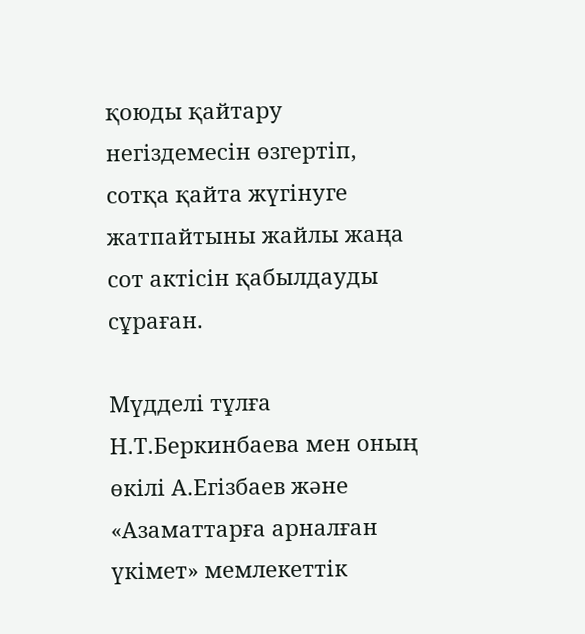қоюды қайтару негіздемесін өзгертіп, сотқа қайта жүгінуге жатпайтыны жайлы жаңа сот актісін қабылдауды сұраған.

Мүдделі тұлға Н.Т.Беркинбаева мен оның өкілі А.Егізбаев және «Азаматтарға арналған үкімет» мемлекеттік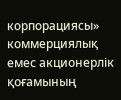корпорациясы» коммерциялық емес акционерлік қоғамының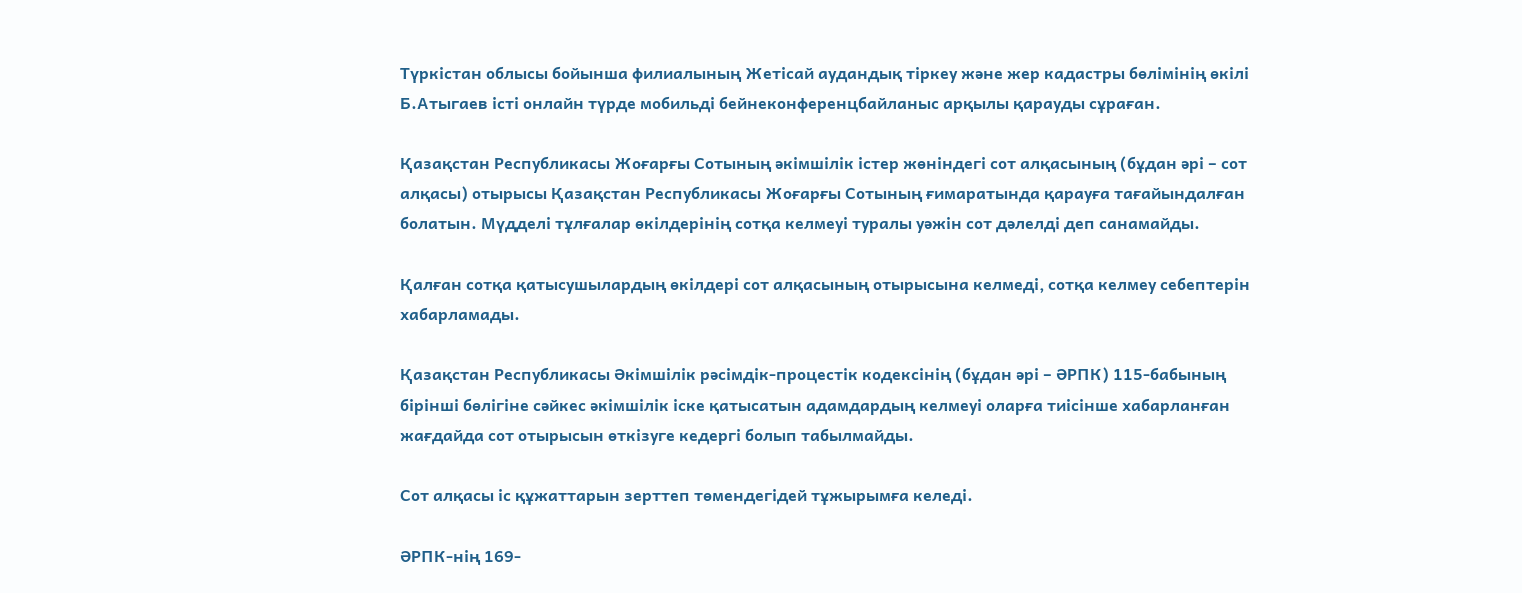Түркістан облысы бойынша филиалының Жетісай аудандық тіркеу және жер кадастры бөлімінің өкілі Б.Атыгаев істі онлайн түрде мобильді бейнеконференцбайланыс арқылы қарауды сұраған.

Қазақстан Республикасы Жоғарғы Сотының әкімшілік істер жөніндегі сот алқасының (бұдан әрі – сот алқасы) отырысы Қазақстан Республикасы Жоғарғы Сотының ғимаратында қарауға тағайындалған болатын. Мүдделі тұлғалар өкілдерінің сотқа келмеуі туралы уәжін сот дәлелді деп санамайды.

Қалған сотқа қатысушылардың өкілдері сот алқасының отырысына келмеді, сотқа келмеу себептерін хабарламады.

Қазақстан Республикасы Әкімшілік рәсімдік-процестік кодексінің (бұдан әрі – ӘРПК) 115-бабының бірінші бөлігіне сәйкес әкімшілік іске қатысатын адамдардың келмеуі оларға тиісінше хабарланған жағдайда сот отырысын өткізуге кедергі болып табылмайды.

Сот алқасы іс құжаттарын зерттеп төмендегідей тұжырымға келеді.

ӘРПК-нің 169-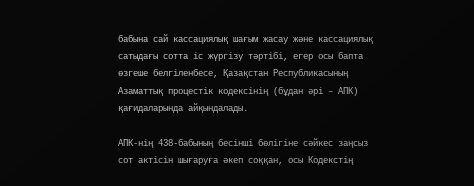бабына сай кассациялық шағым жасау және кассациялық сатыдағы сотта іс жүргізу тәртібі, егер осы бапта өзгеше белгіленбесе, Қазақстан Республикасының Азаматтық процестік кодексінің (бұдан әрі – АПК) қағидаларында айқындалады.

АПК-нің 438-бабының бесінші бөлігіне сәйкес заңсыз сот актiсiн шығаруға әкеп соққан, осы Кодекстің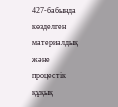427-бабында көзделген материалдық және процестік құқық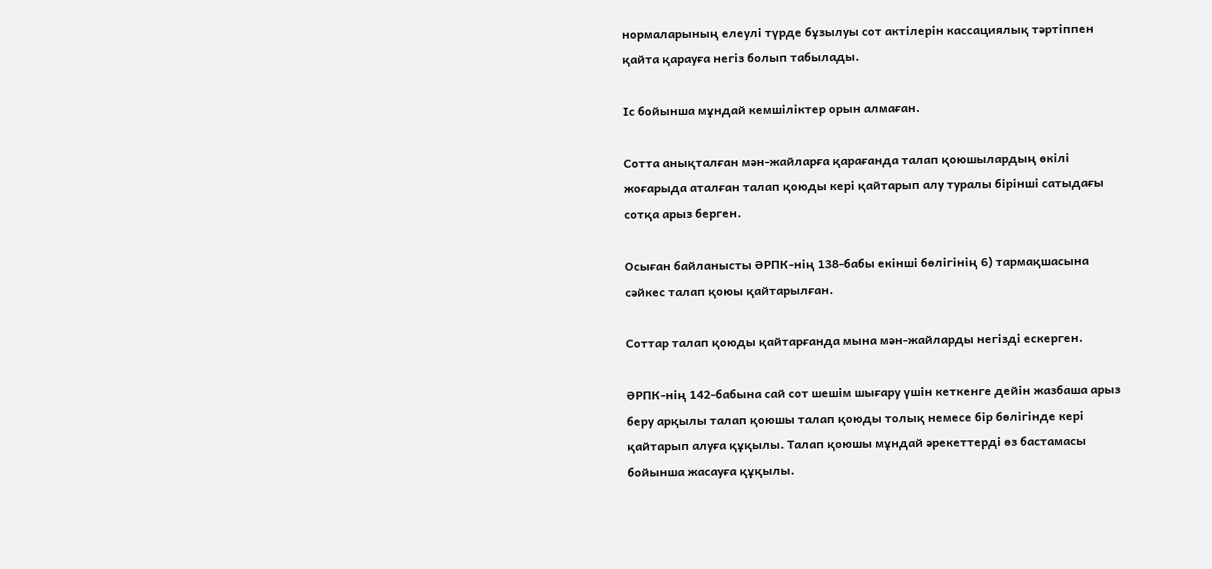нормаларының елеулi түрде бұзылуы сот актілерін кассациялық тәртіппен қайта қарауға негiз болып табылады.

Іс бойынша мұндай кемшіліктер орын алмаған.

Сотта анықталған мән-жайларға қарағанда талап қоюшылардың өкілі жоғарыда аталған талап қоюды кері қайтарып алу туралы бірінші сатыдағы сотқа арыз берген.

Осыған байланысты ӘРПК-нің 138-бабы екінші бөлігінің 6) тармақшасына сәйкес талап қоюы қайтарылған.

Соттар талап қоюды қайтарғанда мына мән-жайларды негізді ескерген.

ӘРПК-нің 142-бабына сай сот шешім шығару үшін кеткенге дейін жазбаша арыз беру арқылы талап қоюшы талап қоюды толық немесе бір бөлігінде кері қайтарып алуға құқылы. Талап қоюшы мұндай әрекеттерді өз бастамасы бойынша жасауға құқылы.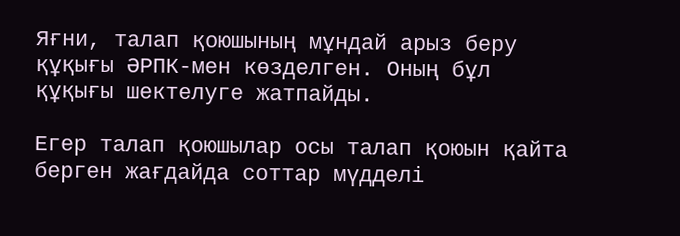Яғни, талап қоюшының мұндай арыз беру құқығы ӘРПК-мен көзделген. Оның бұл құқығы шектелуге жатпайды.

Егер талап қоюшылар осы талап қоюын қайта берген жағдайда соттар мүдделі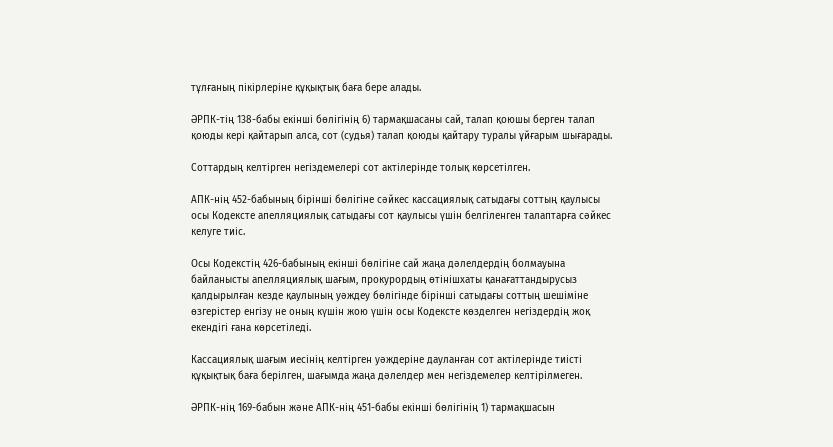тұлғаның пікірлеріне құқықтық баға бере алады.

ӘРПК-тің 138-бабы екінші бөлігінің 6) тармақшасаны сай, талап қоюшы берген талап қоюды кері қайтарып алса, сот (судья) талап қоюды қайтару туралы ұйғарым шығарады.

Соттардың келтірген негіздемелері сот актілерінде толық көрсетілген.

АПК-нің 452-бабының бірінші бөлігіне сәйкес кассациялық сатыдағы соттың қаулысы осы Кодексте апелляциялық сатыдағы сот қаулысы үшiн белгiленген талаптарға сәйкес келуге тиiс.

Осы Кодекстің 426-бабының екінші бөлігіне сай жаңа дәлелдердің болмауына байланысты апелляциялық шағым, прокурордың өтінішхаты қанағаттандырусыз қалдырылған кезде қаулының уәждеу бөлігінде бірінші сатыдағы соттың шешіміне өзгерістер енгізу не оның күшін жою үшін осы Кодексте көзделген негіздердің жоқ екендігі ғана көрсетіледі.

Кассациялық шағым иесінің келтірген уәждеріне дауланған сот актілерінде тиісті құқықтық баға берілген, шағымда жаңа дәлелдер мен негіздемелер келтірілмеген.

ӘРПК-нің 169-бабын және АПК-нің 451-бабы екінші бөлігінің 1) тармақшасын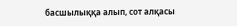басшылыққа алып, сот алқасы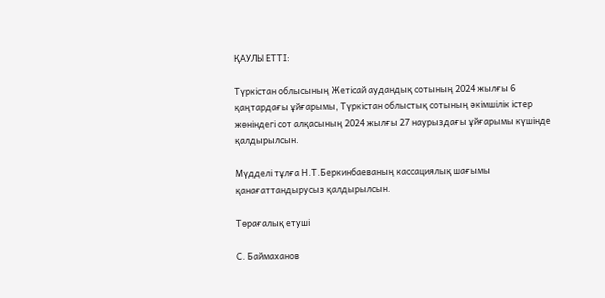ҚАУЛЫ ЕТТІ:

Түркістан облысының Жетісай аудандық сотының 2024 жылғы 6 қаңтардағы ұйғарымы, Түркістан облыстық сотының әкімшілік істер жөніндегі сот алқасының 2024 жылғы 27 наурыздағы ұйғарымы күшінде қалдырылсын.

Мүдделі тұлға Н.Т.Беркинбаеваның кассациялық шағымы қанағаттандырусыз қалдырылсын.

Төрағалық етуші

С. Баймаханов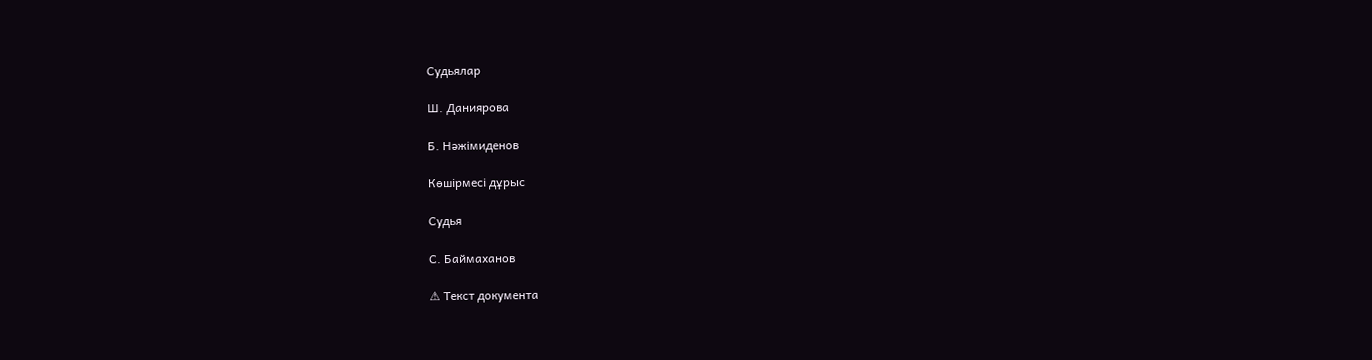Судьялар

Ш. Даниярова

Б. Нәжімиденов

Көшірмесі дұрыс

Судья

С. Баймаханов

⚠ Текст документа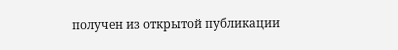получен из открытой публикации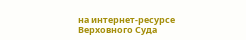на интернет-ресурсе Верховного Суда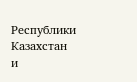Республики Казахстан и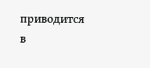приводится в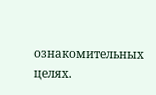ознакомительных целях.